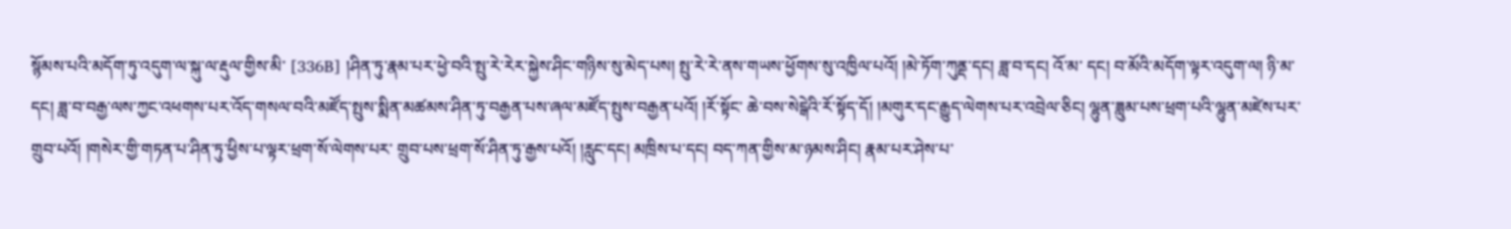སྙོམས་པའི་མདོག་ཏུ་འདུག་ལ་སྐུ་ལ་རྡུལ་གྱིས་མི་ [336B] །ཤིན་ཏུ་རྣམ་པར་ཕྱེ་བའི་སྤུ་རེ་རེར་སྐྱེས་ཤིང་གཉིས་སུ་མེད་པས། སྤུ་རེ་རེ་ནས་གཡས་ཕྱོགས་སུ་འཁྱིལ་པའོ། །མེ་ཏོག་ཀུནྡ་དང། ཟླ་བ་དང། འོ་མ་ དང། བ་མོའི་མདོག་ལྟར་འདུག་ལ། ཉི་མ་དང། ཟླ་བ་བརྒྱ་ལས་ཀྱང་འཕགས་པར་འོད་གསལ་བའི་མཛོད་སྤུས་སྨིན་མཚམས་ཤིན་ཏུ་བརྒྱན་པས་ཞལ་མཛོད་སྤུས་བརྒྱན་པའོ། །རོ་སྟོང་ ཆེ་བས་སེངྒེའི་རོ་སྟོད་དོ། །མགུར་དང་རྒྱུད་ལེགས་པར་འབྲེལ་ཅིང། ལྷུན་ཟླུམ་པས་ཕྲག་པའི་ལྷུན་མཛེས་པར་གྲུབ་པའོ། །གསེར་གྱི་གཏན་པ་ཤིན་ཏུ་ཕྱིས་པ་ལྟར་ཕྲག་སོ་ལེགས་པར་ གྲུབ་པས་ཕྲག་སོ་ཤིན་ཏུ་རྒྱས་པའོ། །རླུང་དང། མཁྲིས་པ་དང། བད་ཀན་གྱིས་མ་ཉམས་ཤིང། རྣམ་པར་ཤེས་པ་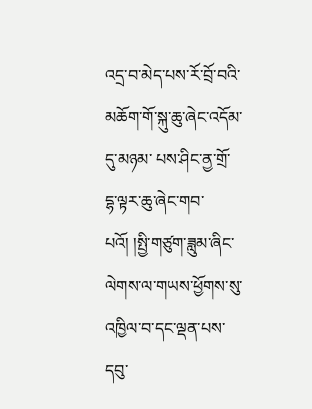འདྲ་བ་མེད་པས་རོ་བྲོ་བའི་མཆོག་གོ་སྐུ་ཆུ་ཞེང་འདོམ་དུ་མཉམ་ པས་ཤིང་ནྱ་གྲོ་དྷ་ལྟར་ཆུ་ཞེང་གབ་པའོ། །སྤྱི་གཙུག་ཟླུམ་ཞིང་ལེགས་ལ་གཡས་ཕྱོགས་སུ་འཁྱིལ་བ་དང་ལྡན་པས་དབུ་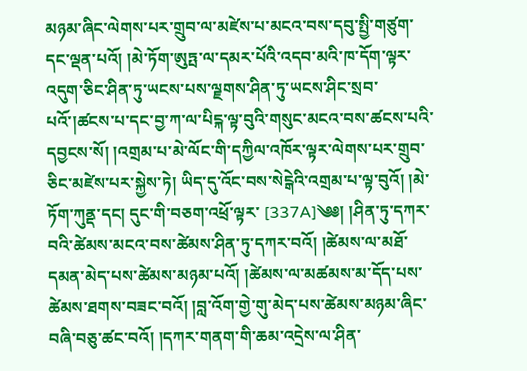མཉམ་ཞིང་ལེགས་པར་གྲུབ་ལ་མཛེས་པ་མངའ་བས་དབུ་སྤྱི་གཙུག་ དང་ལྡན་པའོ། །མེ་ཏོག་ཨུཏྤ་ལ་དམར་པོའི་འདབ་མའི་ཁ་དོག་ལྟར་འདུག་ཅིང་ཤིན་ཏུ་ཡངས་པས་ལྗགས་ཤིན་ཏུ་ཡངས་ཤིང་སྲབ་པའོ་།ཚངས་པ་དང་བྱ་ཀ་ལ་པིངྐ་ལྟ་བུའི་གསུང་མངའ་བས་ཚངས་པའི་ དབྱངས་སོ། །འགྲམ་པ་མེ་ལོང་གི་དཀྱིལ་འཁོར་ལྟར་ལེགས་པར་གྲུབ་ཅིང་མཛེས་པར་སྐྱེས་ཏེ། ཡིད་དུ་འོང་བས་སེངྒེའི་འགྲམ་པ་ལྟ་བུའོ། །མེ་ཏོག་ཀུནྡ་དང། དུང་གི་བཅག་འཕྲོ་ལྟར་ [337A]༄༅། །ཤིན་ཏུ་དཀར་བའི་ཚེམས་མངའ་བས་ཚེམས་ཤིན་ཏུ་དཀར་བའོ། །ཚེམས་ལ་མཐོ་དམན་མེད་པས་ཚེམས་མཉམ་པའོ། །ཚེམས་ལ་མཚམས་མ་དོད་པས་ ཚེམས་ཐགས་བཟང་བའོ། །བླ་འོག་གྱེ་གུ་མེད་པས་ཚེམས་མཉམ་ཞིང་བཞི་བཅུ་ཚང་བའོ། །དཀར་གནག་གི་ཆམ་འདྲེས་ལ་ཤིན་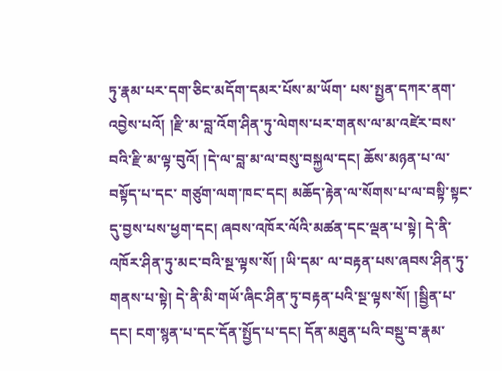ཏུ་རྣམ་པར་དག་ཅིང་མདོག་དམར་པོས་མ་ཡོག་ པས་སྤྱན་དཀར་ནག་འབྱེས་པའོ། །རྫི་མ་བླ་འོག་ཤིན་ཏུ་ལེགས་པར་གནས་ལ་མ་འཛེར་བས་བའི་རྫི་མ་ལྟ་བུའོ། །དེ་ལ་བླ་མ་ལ་བསུ་བསྐྱལ་དང། ཆོས་མཉན་པ་ལ་བསྟོད་པ་དང་ གཙུག་ལག་ཁང་དང། མཆོད་རྟེན་ལ་སོགས་པ་ལ་བསྟི་སྟང་དུ་བྱས་པས་ཕྱག་དང། ཞབས་འཁོར་ལོའི་མཚན་དང་ལྡན་པ་སྟེ། དེ་ནི་འཁོར་ཤིན་ཏུ་མང་བའི་སྔ་ལྟས་སོ། །ཡི་དམ་ ལ་བརྟན་པས་ཞབས་ཤིན་ཏུ་གནས་པ་སྟེ། དེ་ནི་མི་གཡོ་ཞིང་ཤིན་ཏུ་བརྟན་པའི་སྔ་ལྟས་སོ། །སྦྱིན་པ་དང། ངག་སྙན་པ་དང་དོན་སྤྱོད་པ་དང། དོན་མཐུན་པའི་བསྡུ་བ་རྣམ་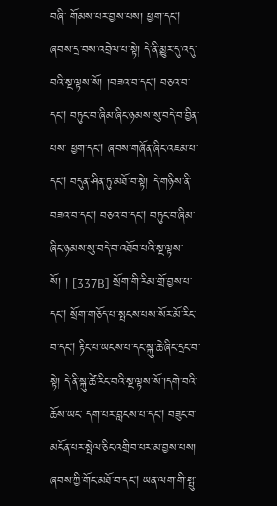བཞི་ གོམས་པར་བྱས་པས། ཕྱག་དང། ཞབས་དྲ་བས་འབྲེལ་པ་སྟེ། དེ་ནི་མྱུར་དུ་འདུ་བའི་སྔ་ལྟས་སོ། །བཟའ་བ་དང། བཅའ་བ་དང། བཏུང་བ་ཞིམ་ཞིང་ཉམས་སུ་བདེ་བ་བྱིན་པས་ ཕྱག་དང། ཞབས་གཞོན་ཞིང་འཇམ་པ་དང། བདུན་ཤིན་ཏུ་མཐོ་བ་སྟེ། དེ་གཉིས་ནི་བཟའ་བ་དང། བཅའ་བ་དང། བཏུང་བ་ཞིམ་ཞིང་ཉམས་སུ་བདེ་བ་འཐོབ་པའི་སྔ་ལྟས་སོ། ། [337B] སྲོག་གི་རིམ་གྲོ་བྱས་པ་དང། སྲོག་གཅོད་པ་སྤངས་པས་སོར་མོ་རིང་བ་དང། རྟིང་པ་ཡངས་པ་དང་སྐུ་ཆེ་ཞིང་དྲང་བ་སྟེ། དེ་ནི་སྐུ་ཚེ་རིང་བའི་སྔ་ལྟས་སོ་།དགེ་བའི་ཆོས་ཡང་ དག་པར་བླངས་པ་དང། བཟུང་བ་མངོན་པར་སྤེལ་ཅིང་འགྲིབ་པར་མ་བྱས་པས། ཞབས་ཀྱི་གོང་མཐོ་བ་དང། ཡན་ལག་གི་སྤུ་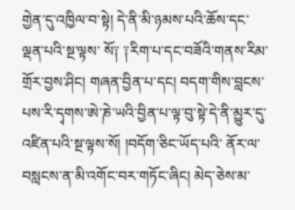གྱེན་དུ་འཁྱིལ་བ་སྟེ། དེ་ནི་མི་ཉམས་པའི་ཆོས་དང་ལྡན་པའི་སྔ་ལྟས་ སོ༑ ༑རིག་པ་དང་བཟོའི་གནས་རིམ་གྲོར་བྱས་ཤིང། གཞན་བྱིན་པ་དང། བདག་གིས་བླངས་པས་རི་དྭགས་ཨེ་ཎེ་ཡའི་བྱིན་པ་ལྟ་བུ་སྟེ་དེ་ནི་མྱུར་དུ་འཛིན་པའི་སྔ་ལྟས་སོ། །བདོག་ཅིང་ཡོད་པའི་ ནོར་ལ་བསླངས་ན་མི་འགོང་བར་གཏོང་ཞིང། མེད་ཅེས་མ་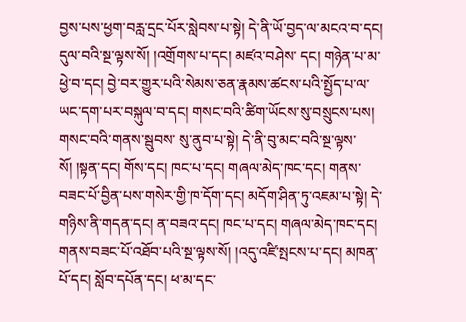བྱས་པས་ཕྱག་བརླ་དྲང་པོར་སླེབས་པ་སྟེ། དེ་ནི་ཡོ་བྱད་ལ་མངའ་བ་དང། དུལ་བའི་སྔ་ལྟས་སོ། །འགྲོགས་པ་དང། མཛའ་བཤེས་ དང། གཉེན་པ་མ་ཕྱེ་བ་དང། བྱེ་བར་གྱུར་པའི་སེམས་ཅན་རྣམས་ཚངས་པའི་སྤྱོད་པ་ལ་ཡང་དག་པར་བསྐུལ་བ་དང། གསང་བའི་ཚིག་ཡོངས་སུ་བསྲུངས་པས། གསང་བའི་གནས་སྦུབས་ སུ་ནུབ་པ་སྟེ། དེ་ནི་བུ་མང་བའི་སྔ་ལྟས་སོ། །སྟན་དང། གོས་དང། ཁང་པ་དང། གཞལ་མེད་ཁང་དང། གནས་བཟང་པོ་བྱིན་པས་གསེར་གྱི་ཁ་དོག་དང། མདོག་ཤིན་ཏུ་འཇམ་པ་སྟེ། དེ་ གཉིས་ནི་གདན་དང། ན་བཟའ་དང། ཁང་པ་དང། གཞལ་མེད་ཁང་དང། གནས་བཟང་པོ་འཐོབ་པའི་སྔ་ལྟས་སོ། །འདུ་འཛི་སྤངས་པ་དང། མཁན་པོ་དང། སློབ་དཔོན་དང། ཕ་མ་དང་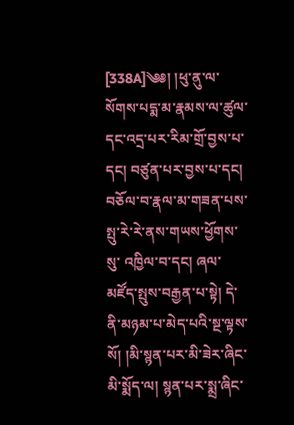[338A]༄༅། །ཕུ་ནུ་ལ་སོགས་པདྨ་མ་རྣམས་ལ་ཚུལ་དང་འདྲ་པར་རིམ་གྲོ་བྱས་པ་དང། བཙུན་པར་བྱས་པ་དང། བཅོལ་བ་རྣལ་མ་གཟན་པས་སྤུ་རེ་རེ་ནས་གཡས་ཕྱོགས་སུ་ འཁྱིལ་བ་དང། ཞལ་མཛོད་སྤུས་བརྒྱན་པ་སྟེ། དེ་ནི་མཉམ་པ་མེད་པའི་སྔ་ལྟས་སོ། །མི་སྙན་པར་མི་ཟེར་ཞིང་མི་སྨོད་ལ། སྙན་པར་སྨྲ་ཞིང་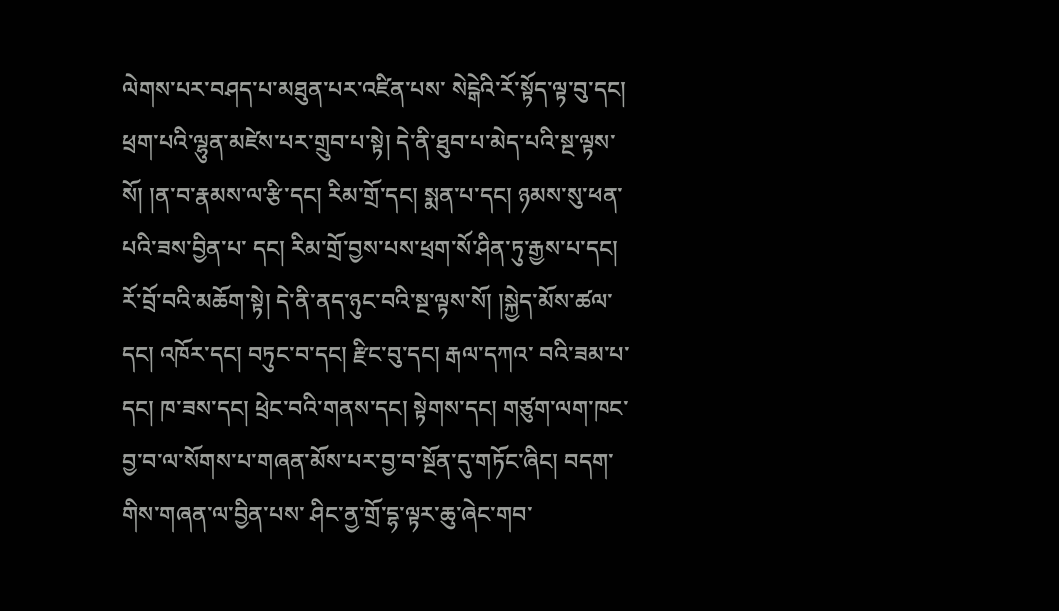ལེགས་པར་བཤད་པ་མཐུན་པར་འཛིན་པས་ སེངྒེའི་རོ་སྟོད་ལྟ་བུ་དང། ཕྲག་པའི་ལྷུན་མཛེས་པར་གྲུབ་པ་སྟེ། དེ་ནི་ཐུབ་པ་མེད་པའི་སྔ་ལྟས་སོ། །ན་བ་རྣམས་ལ་རྩི་དང། རིམ་གྲོ་དང། སྨན་པ་དང། ཉམས་སུ་ཕན་པའི་ཟས་བྱིན་པ་ དང། རིམ་གྲོ་བྱས་པས་ཕྲག་སོ་ཤིན་ཏུ་རྒྱས་པ་དང། རོ་བྲོ་བའི་མཆོག་སྟེ། དེ་ནི་ནད་ཉུང་བའི་སྔ་ལྟས་སོ། །སྐྱེད་མོས་ཚལ་དང། འཁོར་དང། བཏུང་བ་དང། རྫིང་བུ་དང། རྒལ་དཀའ་ བའི་ཟམ་པ་དང། ཁ་ཟས་དང། ཕྲེང་བའི་གནས་དང། སྟེགས་དང། གཙུག་ལག་ཁང་བྱ་བ་ལ་སོགས་པ་གཞན་མོས་པར་བྱ་བ་སྔོན་དུ་གཏོང་ཞིང། བདག་གིས་གཞན་ལ་བྱིན་པས་ ཤིང་ནྱ་གྲོ་དྷ་ལྟར་ཆུ་ཞེང་གབ་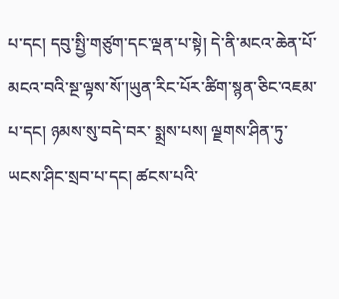པ་དང། དབུ་སྤྱི་གཙུག་དང་ལྡན་པ་སྟེ། དེ་ནི་མངའ་ཆེན་པོ་མངའ་བའི་སྔ་ལྟས་སོ་།ཡུན་རིང་པོར་ཚིག་སྙན་ཅིང་འཇམ་པ་དང། ཉམས་སུ་བདེ་བར་ སྨྲས་པས། ལྗགས་ཤིན་ཏུ་ཡངས་ཤིང་སྲབ་པ་དང། ཚངས་པའི་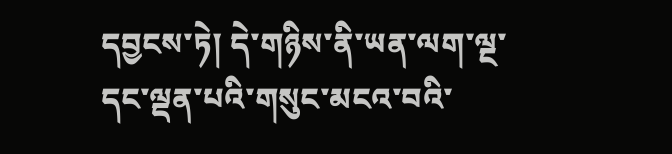དབྱངས་ཏེ། དེ་གཉིས་ནི་ཡན་ལག་ལྔ་དང་ལྡན་པའི་གསུང་མངའ་བའི་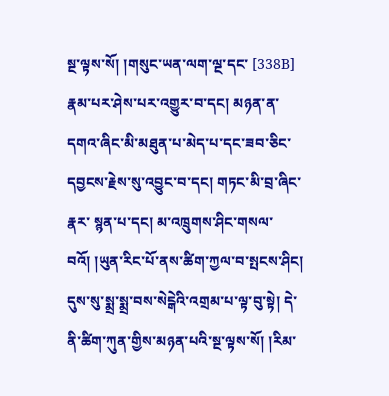སྔ་ལྟས་སོ། །གསུང་ཡན་ལག་ལྔ་དང་ [338B] རྣམ་པར་ཤེས་པར་འགྱུར་བ་དང། མཉན་ན་དགའ་ཞིང་མི་མཐུན་པ་མེད་པ་དང་ཟབ་ཅིང་དབྱངས་རྗེས་སུ་འབྱུང་བ་དང། གཏང་མི་བྲ་ཞིང་རྣར་ སྙན་པ་དང། མ་འཁྲུགས་ཤིང་གསལ་བའོ། །ཡུན་རིང་པོ་ནས་ཚིག་ཀྱལ་བ་སྤངས་ཤིང། དུས་སུ་སྨྲ་སྨྲ་བས་སེངྒེའི་འགྲམ་པ་ལྟ་བུ་སྟེ། དེ་ནི་ཚིག་ཀུན་གྱིས་མཉན་པའི་སྔ་ལྟས་སོ། །རིམ་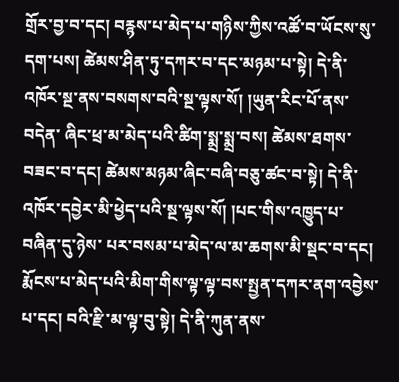གྲོར་བྱ་བ་དང། བརྙས་པ་མེད་པ་གཉིས་ཀྱིས་འཚོ་བ་ཡོངས་སུ་དག་པས། ཚེམས་ཤིན་ཏུ་དཀར་བ་དང་མཉམ་པ་སྟེ། དེ་ནི་འཁོར་སྔ་ནས་བསགས་བའི་སྔ་ལྟས་སོ། །ཡུན་རིང་པོ་ནས་བདེན་ ཞིང་ཕྲ་མ་མེད་པའི་ཚིག་སྨྲ་སྨྲ་བས། ཚེམས་ཐགས་བཟང་བ་དང། ཚེམས་མཉམ་ཞིང་བཞི་བཅུ་ཚང་བ་སྟེ། དེ་ནི་འཁོར་དབྱེར་མི་ཕྱེད་པའི་སྔ་ལྟས་སོ། །པང་གིས་འཁྱུད་པ་བཞིན་དུ་ཉེས་ པར་བསམ་པ་མེད་ལ་མ་ཆགས་མི་སྡང་བ་དང། རྨོངས་པ་མེད་པའི་མིག་གིས་ལྟ་ལྟ་བས་སྤྱན་དཀར་ནག་འབྱེས་པ་དང། བའི་རྫི་མ་ལྟ་བུ་སྟེ། དེ་ནི་ཀུན་ནས་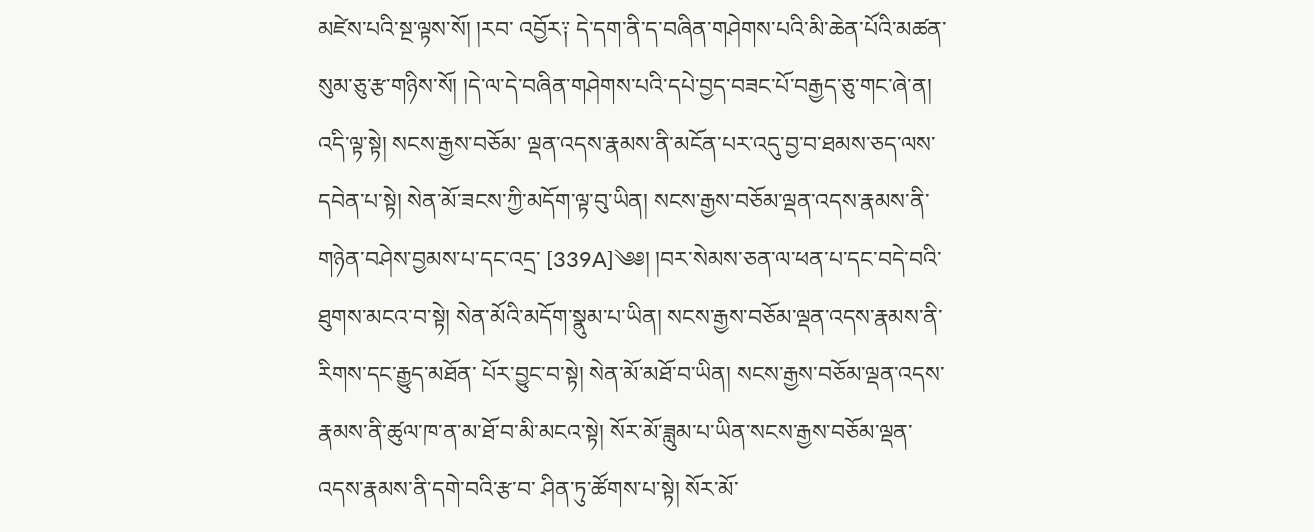མཛེས་པའི་སྔ་ལྟས་སོ། །རབ་ འབྱོར༑ དེ་དག་ནི་ད་བཞིན་གཤེགས་པའི་མི་ཆེན་པོའི་མཚན་སུམ་ཅུ་རྩ་གཉིས་སོ། །དེ་ལ་དེ་བཞིན་གཤེགས་པའི་དཔེ་བྱད་བཟང་པོ་བརྒྱད་ཅུ་གང་ཞེ་ན། འདི་ལྟ་སྟེ། སངས་རྒྱས་བཅོམ་ ལྡན་འདས་རྣམས་ནི་མངོན་པར་འདུ་བྱ་བ་ཐམས་ཅད་ལས་དབེན་པ་སྟེ། སེན་མོ་ཟངས་ཀྱི་མདོག་ལྟ་བུ་ཡིན། སངས་རྒྱས་བཅོམ་ལྡན་འདས་རྣམས་ནི་གཉེན་བཤེས་བྱམས་པ་དང་འདྲ་ [339A]༄༅། །བར་སེམས་ཅན་ལ་ཕན་པ་དང་བདེ་བའི་ཐུགས་མངའ་བ་སྟེ། སེན་མོའི་མདོག་སྣུམ་པ་ཡིན། སངས་རྒྱས་བཅོམ་ལྡན་འདས་རྣམས་ནི་རིགས་དང་རྒྱུད་མཐོན་ པོར་བྱུང་བ་སྟེ། སེན་མོ་མཐོ་བ་ཡིན། སངས་རྒྱས་བཅོམ་ལྡན་འདས་རྣམས་ནི་ཚུལ་ཁ་ན་མ་ཐོ་བ་མི་མངའ་སྟེ། སོར་མོ་ཟླུམ་པ་ཡིན་སངས་རྒྱས་བཅོམ་ལྡན་འདས་རྣམས་ནི་དགེ་བའི་རྩ་བ་ ཤིན་ཏུ་ཚོགས་པ་སྟེ། སོར་མོ་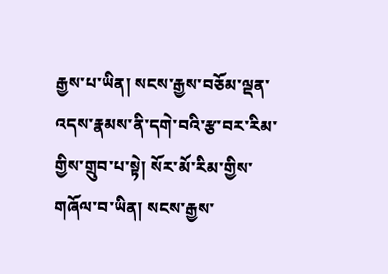རྒྱས་པ་ཡིན། སངས་རྒྱས་བཅོམ་ལྡན་འདས་རྣམས་ནི་དགེ་བའི་རྩ་བར་རིམ་གྱིས་གྲུབ་པ་སྟེ། སོར་མོ་རིམ་གྱིས་གཞོལ་བ་ཡིན། སངས་རྒྱས་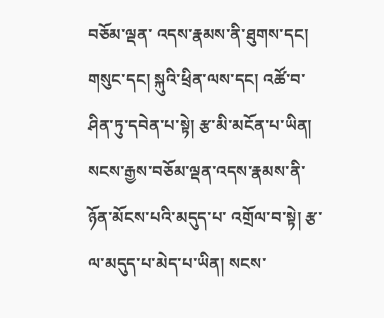བཅོམ་ལྡན་ འདས་རྣམས་ནི་ཐུགས་དང། གསུང་དང། སྐུའི་ཕྲིན་ལས་དང། འཚོ་བ་ཤིན་ཏུ་དབེན་པ་སྟེ། རྩ་མི་མངོན་པ་ཡིན། སངས་རྒྱས་བཅོམ་ལྡན་འདས་རྣམས་ནི་ཉོན་མོངས་པའི་མདུད་པ་ འགྲོལ་བ་སྟེ། རྩ་ལ་མདུད་པ་མེད་པ་ཡིན། སངས་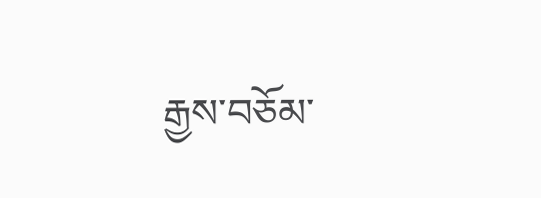རྒྱས་བཅོམ་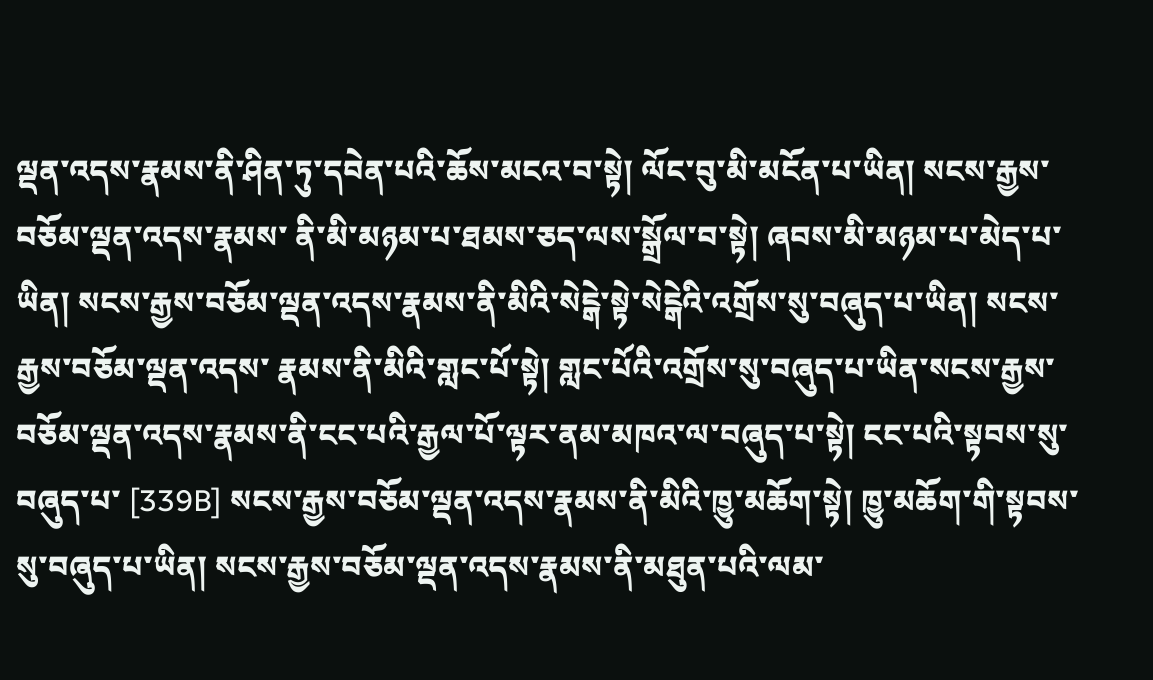ལྡན་འདས་རྣམས་ནི་ཤིན་ཏུ་དབེན་པའི་ཆོས་མངའ་བ་སྟེ། ལོང་བུ་མི་མངོན་པ་ཡིན། སངས་རྒྱས་བཅོམ་ལྡན་འདས་རྣམས་ ནི་མི་མཉམ་པ་ཐམས་ཅད་ལས་སྒྲོལ་བ་སྟེ། ཞབས་མི་མཉམ་པ་མེད་པ་ཡིན། སངས་རྒྱས་བཅོམ་ལྡན་འདས་རྣམས་ནི་མིའི་སེངྒེ་སྟེ་སེངྒེའི་འགྲོས་སུ་བཞུད་པ་ཡིན། སངས་རྒྱས་བཅོམ་ལྡན་འདས་ རྣམས་ནི་མིའི་གླང་པོ་སྟེ། གླང་པོའི་འགྲོས་སུ་བཞུད་པ་ཡིན་སངས་རྒྱས་བཅོམ་ལྡན་འདས་རྣམས་ནི་ངང་པའི་རྒྱལ་པོ་ལྟར་ནམ་མཁའ་ལ་བཞུད་པ་སྟེ། ངང་པའི་སྟབས་སུ་བཞུད་པ་ [339B] སངས་རྒྱས་བཅོམ་ལྡན་འདས་རྣམས་ནི་མིའི་ཁྱུ་མཆོག་སྟེ། ཁྱུ་མཆོག་གི་སྟབས་སུ་བཞུད་པ་ཡིན། སངས་རྒྱས་བཅོམ་ལྡན་འདས་རྣམས་ནི་མཐུན་པའི་ལམ་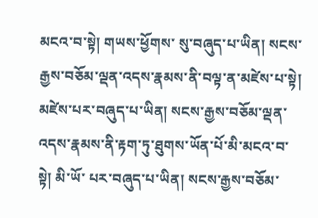མངའ་བ་སྟེ། གཡས་ཕྱོགས་ སུ་བཞུད་པ་ཡིན། སངས་རྒྱས་བཅོམ་ལྡན་འདས་རྣམས་ནི་བལྟ་ན་མཛེས་པ་སྟེ། མཛེས་པར་བཞུད་པ་ཡིན། སངས་རྒྱས་བཅོམ་ལྡན་འདས་རྣམས་ནི་རྟག་ཏུ་ཐུགས་ཡོན་པོ་མི་མངའ་བ་སྟེ། མི་ཡོ་ པར་བཞུད་པ་ཡིན། སངས་རྒྱས་བཅོམ་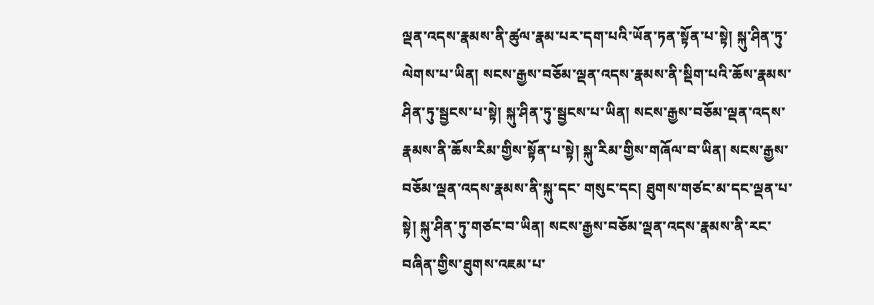ལྡན་འདས་རྣམས་ནི་ཚུལ་རྣམ་པར་དག་པའི་ཡོན་ཏན་སྟོན་པ་སྟེ། སྐུ་ཤིན་ཏུ་ལེགས་པ་ཡིན། སངས་རྒྱས་བཅོམ་ལྡན་འདས་རྣམས་ནི་སྡིག་པའི་ཆོས་རྣམས་ ཤིན་ཏུ་སྦྱངས་པ་སྟེ། སྐུ་ཤིན་ཏུ་སྦྱངས་པ་ཡིན། སངས་རྒྱས་བཅོམ་ལྡན་འདས་རྣམས་ནི་ཆོས་རིམ་གྱིས་སྟོན་པ་སྟེ། སྐུ་རིམ་གྱིས་གཞོལ་བ་ཡིན། སངས་རྒྱས་བཅོམ་ལྡན་འདས་རྣམས་ནི་སྐུ་དང་ གསུང་དང། ཐུགས་གཙང་མ་དང་ལྡན་པ་སྟེ། སྐུ་ཤིན་ཏུ་གཙང་བ་ཡིན། སངས་རྒྱས་བཅོམ་ལྡན་འདས་རྣམས་ནི་རང་བཞིན་གྱིས་ཐུགས་འཇམ་པ་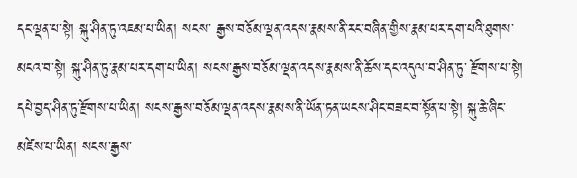དང་ལྡན་པ་སྟེ། སྐུ་ཤིན་ཏུ་འཇམ་པ་ཡིན། སངས་ རྒྱས་བཅོམ་ལྡན་འདས་རྣམས་ནི་རང་བཞིན་གྱིས་རྣམ་པར་དག་པའི་ཐུགས་མངའ་བ་སྟེ། སྐུ་ཤིན་ཏུ་རྣམ་པར་དག་པ་ཡིན། སངས་རྒྱས་བཅོམ་ལྡན་འདས་རྣམས་ནི་ཆོས་དང་འདུལ་བ་ཤིན་ཏུ་ རྫོགས་པ་སྟེ། དཔེ་བྱད་ཤིན་ཏུ་རྫོགས་པ་ཡིན། སངས་རྒྱས་བཅོམ་ལྡན་འདས་རྣམས་ནི་ཡོན་ཏན་ཡངས་ཤིང་བཟང་བ་སྟོན་པ་སྟེ། སྐུ་ཆེ་ཞིང་མཛེས་པ་ཡིན། སངས་རྒྱས་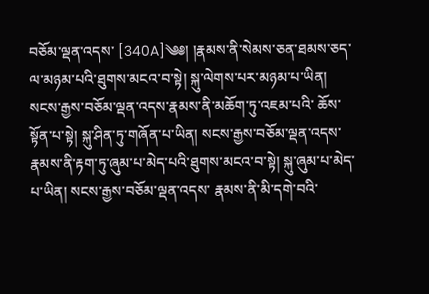བཅོམ་ལྡན་འདས་ [340A]༄༅། །རྣམས་ནི་སེམས་ཅན་ཐམས་ཅད་ལ་མཉམ་པའི་ཐུགས་མངའ་བ་སྟེ། སྐུ་ལེགས་པར་མཉམ་པ་ཡིན། སངས་རྒྱས་བཅོམ་ལྡན་འདས་རྣམས་ནི་མཆོག་ཏུ་འཇམ་པའི་ ཆོས་སྟོན་པ་སྟེ། སྐུ་ཤིན་ཏུ་གཞོན་པ་ཡིན། སངས་རྒྱས་བཅོམ་ལྡན་འདས་རྣམས་ནི་རྟག་ཏུ་ཞུམ་པ་མེད་པའི་ཐུགས་མངའ་བ་སྟེ། སྐུ་ཞུམ་པ་མེད་པ་ཡིན། སངས་རྒྱས་བཅོམ་ལྡན་འདས་ རྣམས་ནི་མི་དགེ་བའི་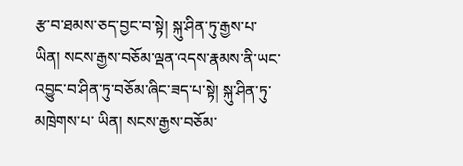རྩ་བ་ཐམས་ཅད་བྱང་བ་སྟེ། སྐུ་ཤིན་ཏུ་རྒྱས་པ་ཡིན། སངས་རྒྱས་བཅོམ་ལྡན་འདས་རྣམས་ནི་ཡང་འབྱུང་བ་ཤིན་ཏུ་བཅོམ་ཞིང་ཟད་པ་སྟེ། སྐུ་ཤིན་ཏུ་མཁྲེགས་པ་ ཡིན། སངས་རྒྱས་བཅོམ་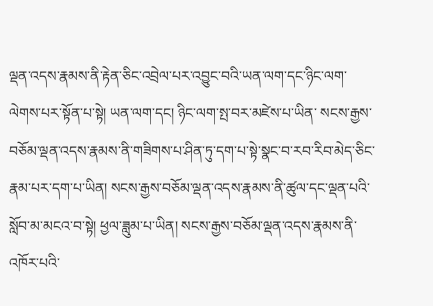ལྡན་འདས་རྣམས་ནི་རྟེན་ཅིང་འབྲེལ་པར་འབྱུང་བའི་ཡན་ལག་དང་ཉིང་ལག་ལེགས་པར་སྟོན་པ་སྟེ། ཡན་ལག་དང། ཉིང་ལག་སྤ་བར་མཛེས་པ་ཡིན་ སངས་རྒྱས་བཅོམ་ལྡན་འདས་རྣམས་ནི་གཟིགས་པ་ཤིན་ཏུ་དག་པ་སྟེ་སྣང་བ་རབ་རིབ་མེད་ཅིང་རྣམ་པར་དག་པ་ཡིན། སངས་རྒྱས་བཅོམ་ལྡན་འདས་རྣམས་ནི་ཚུལ་དང་ལྡན་པའི་ སློབ་མ་མངའ་བ་སྟེ། ཕྱལ་ཟླུམ་པ་ཡིན། སངས་རྒྱས་བཅོམ་ལྡན་འདས་རྣམས་ནི་འཁོར་པའི་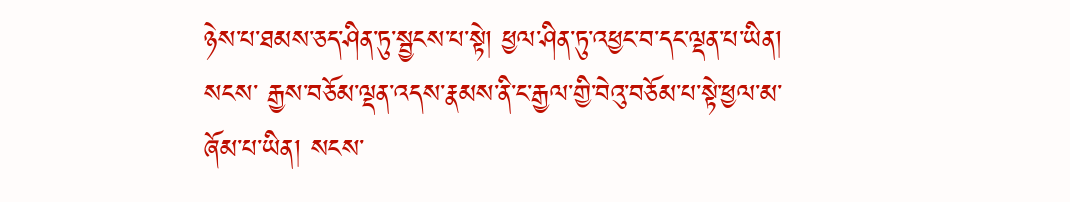ཉེས་པ་ཐམས་ཅད་ཤིན་ཏུ་སྦྱངས་པ་སྟེ། ཕྱལ་ཤིན་ཏུ་འཕྱང་བ་དང་ལྡན་པ་ཡིན། སངས་ རྒྱས་བཅོམ་ལྡན་འདས་རྣམས་ནི་ང་རྒྱལ་གྱི་བེའུ་བཅོམ་པ་སྟེ་ཕྱལ་མ་ཞོམ་པ་ཡིན། སངས་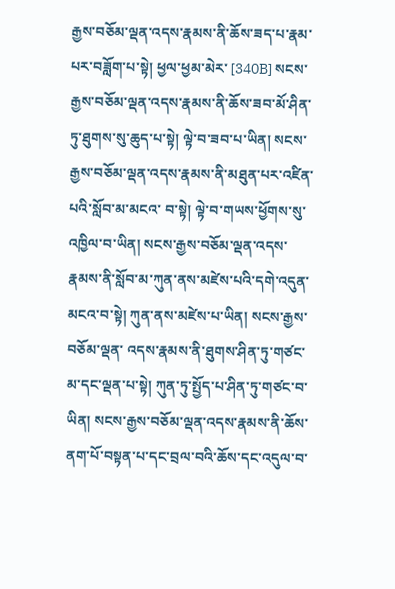རྒྱས་བཅོམ་ལྡན་འདས་རྣམས་ནི་ཆོས་ཟད་པ་རྣམ་པར་བཟློག་པ་སྟེ། ཕྱལ་ཕྱམ་མེར་ [340B] སངས་རྒྱས་བཅོམ་ལྡན་འདས་རྣམས་ནི་ཆོས་ཟབ་མོ་ཤིན་ཏུ་ཐུགས་སུ་ཆུད་པ་སྟེ། ལྟེ་བ་ཟབ་པ་ཡིན། སངས་རྒྱས་བཅོམ་ལྡན་འདས་རྣམས་ནི་མཐུན་པར་འཛིན་པའི་སློབ་མ་མངའ་ བ་སྟེ། ལྟེ་བ་གཡས་ཕྱོགས་སུ་འཁྱིལ་བ་ཡིན། སངས་རྒྱས་བཅོམ་ལྡན་འདས་རྣམས་ནི་སློབ་མ་ཀུན་ནས་མཛེས་པའི་དགེ་འདུན་མངའ་བ་སྟེ། ཀུན་ནས་མཛེས་པ་ཡིན། སངས་རྒྱས་བཅོམ་ལྡན་ འདས་རྣམས་ནི་ཐུགས་ཤིན་ཏུ་གཙང་མ་དང་ལྡན་པ་སྟེ། ཀུན་ཏུ་སྤྱོད་པ་ཤིན་ཏུ་གཙང་བ་ཡིན། སངས་རྒྱས་བཅོམ་ལྡན་འདས་རྣམས་ནི་ཆོས་ནག་པོ་བསྟན་པ་དང་བྲལ་བའི་ཆོས་དང་འདུལ་བ་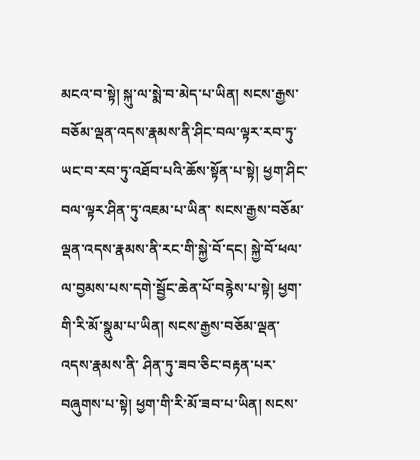མངའ་བ་སྟེ། སྐུ་ལ་སྨེ་བ་མེད་པ་ཡིན། སངས་རྒྱས་བཅོམ་ལྡན་འདས་རྣམས་ནི་ཤིང་བལ་ལྟར་རབ་ཏུ་ཡང་བ་རབ་ཏུ་འཐོབ་པའི་ཆོས་སྟོན་པ་སྟེ། ཕྱག་ཤིང་བལ་ལྟར་ཤིན་ཏུ་འཇམ་པ་ཡིན་ སངས་རྒྱས་བཅོམ་ལྡན་འདས་རྣམས་ནི་རང་གི་སྐྱེ་བོ་དང། སྐྱེ་བོ་ཕལ་ལ་བྱམས་པས་དགེ་སྦྱོང་ཆེན་པོ་བརྙེས་པ་སྟེ། ཕྱག་གི་རི་མོ་སྣུམ་པ་ཡིན། སངས་རྒྱས་བཅོམ་ལྡན་འདས་རྣམས་ནི་ ཤིན་ཏུ་ཟབ་ཅིང་བརྟན་པར་བཞུགས་པ་སྟེ། ཕྱག་གི་རི་མོ་ཟབ་པ་ཡིན། སངས་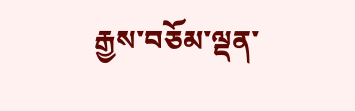རྒྱས་བཅོམ་ལྡན་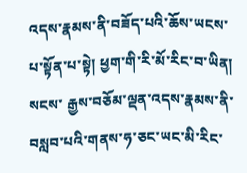འདས་རྣམས་ནི་བཟོད་པའི་ཆོས་ཡངས་པ་སྟོན་པ་སྟེ། ཕྱག་གི་རི་མོ་རིང་བ་ཡིན། སངས་ རྒྱས་བཅོམ་ལྡན་འདས་རྣམས་ནི་བསླབ་པའི་གནས་ཧ་ཅང་ཡང་མི་རིང་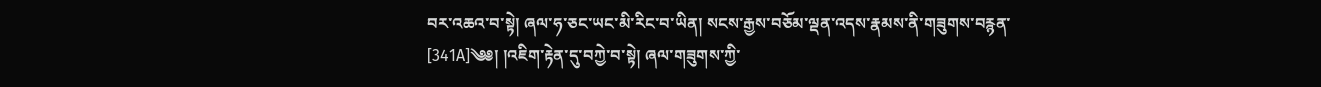བར་འཆའ་བ་སྟེ། ཞལ་ཧ་ཅང་ཡང་མི་རིང་བ་ཡིན། སངས་རྒྱས་བཅོམ་ལྡན་འདས་རྣམས་ནི་གཟུགས་བརྙན་ [341A]༄༅། །འཇིག་རྟེན་དུ་བཀྱེ་བ་སྟེ། ཞལ་གཟུགས་ཀྱི་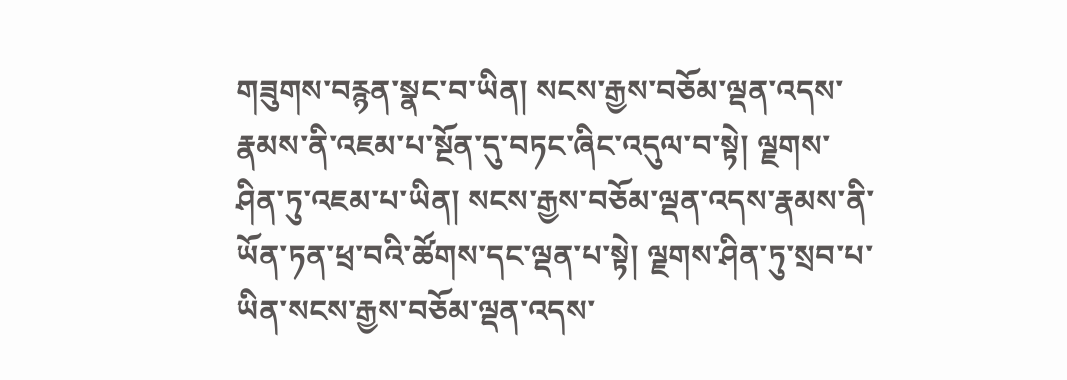གཟུགས་བརྙན་སྣང་བ་ཡིན། སངས་རྒྱས་བཅོམ་ལྡན་འདས་རྣམས་ནི་འཇམ་པ་སྔོན་དུ་བཏང་ཞིང་འདུལ་བ་སྟེ། ལྗགས་ ཤིན་ཏུ་འཇམ་པ་ཡིན། སངས་རྒྱས་བཅོམ་ལྡན་འདས་རྣམས་ནི་ཡོན་ཏན་ཕྲ་བའི་ཚོགས་དང་ལྡན་པ་སྟེ། ལྗགས་ཤིན་ཏུ་སྲབ་པ་ཡིན་སངས་རྒྱས་བཅོམ་ལྡན་འདས་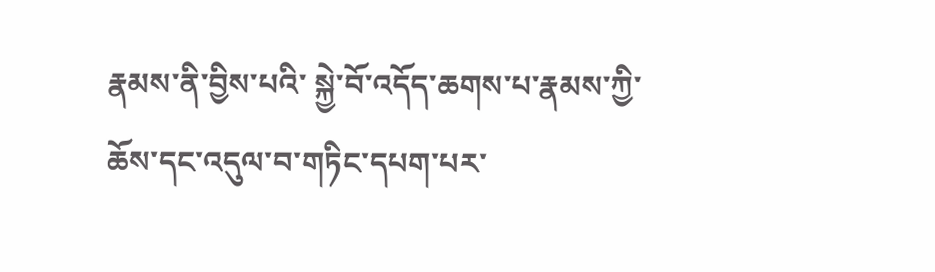རྣམས་ནི་བྱིས་པའི་ སྐྱེ་བོ་འདོད་ཆགས་པ་རྣམས་ཀྱི་ཆོས་དང་འདུལ་བ་གཏིང་དཔག་པར་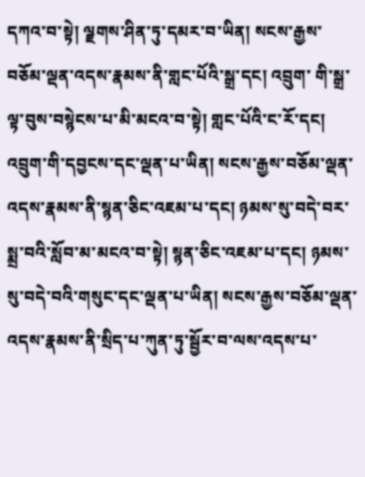དཀའ་བ་སྟེ། ལྗགས་ཤིན་ཏུ་དམར་བ་ཡིན། སངས་རྒྱས་བཅོམ་ལྡན་འདས་རྣམས་ནི་གླང་པོའི་སྒྲ་དང། འབྲུག་ གི་སྒྲ་ལྟ་བུས་བསྙེངས་པ་མི་མངའ་བ་སྟེ། གླང་པོའི་ང་རོ་དང། འབྲུག་གི་དབྱངས་དང་ལྡན་པ་ཡིན། སངས་རྒྱས་བཅོམ་ལྡན་འདས་རྣམས་ནི་སྙན་ཅིང་འཇམ་པ་དང། ཉམས་སུ་བདེ་བར་ སྨྲ་བའི་སློབ་མ་མངའ་བ་སྟེ། སྙན་ཅིང་འཇམ་པ་དང། ཉམས་སུ་བདེ་བའི་གསུང་དང་ལྡན་པ་ཡིན། སངས་རྒྱས་བཅོམ་ལྡན་འདས་རྣམས་ནི་སྲིད་པ་ཀུན་ཏུ་སྦྱོར་བ་ལས་འདས་པ་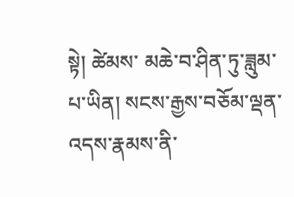སྟེ། ཚེམས་ མཆེ་བ་ཤིན་ཏུ་ཟླུམ་པ་ཡིན། སངས་རྒྱས་བཅོམ་ལྡན་འདས་རྣམས་ནི་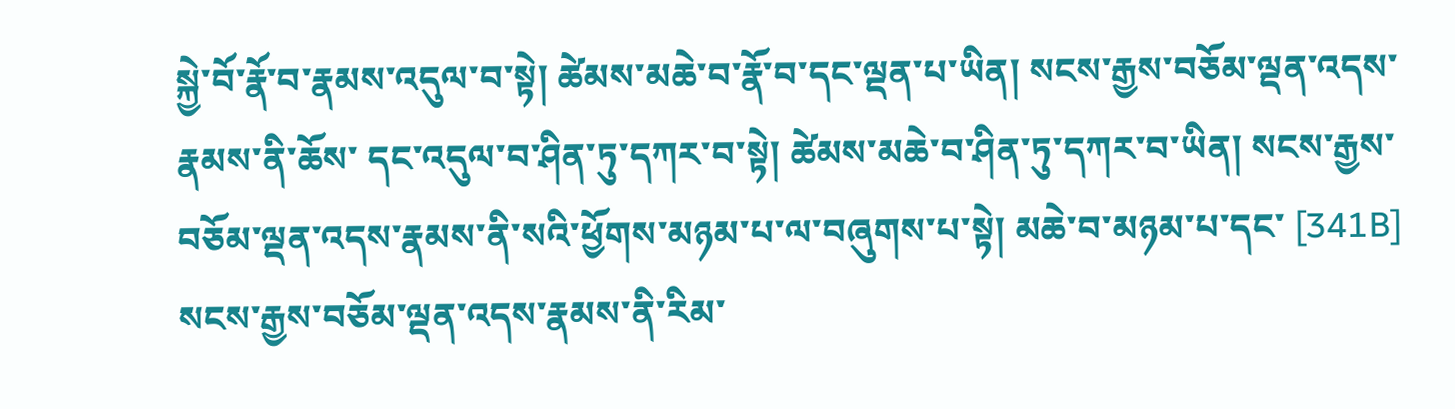སྐྱེ་བོ་རྣོ་བ་རྣམས་འདུལ་བ་སྟེ། ཚེམས་མཆེ་བ་རྣོ་བ་དང་ལྡན་པ་ཡིན། སངས་རྒྱས་བཅོམ་ལྡན་འདས་རྣམས་ནི་ཆོས་ དང་འདུལ་བ་ཤིན་ཏུ་དཀར་བ་སྟེ། ཚེམས་མཆེ་བ་ཤིན་ཏུ་དཀར་བ་ཡིན། སངས་རྒྱས་བཅོམ་ལྡན་འདས་རྣམས་ནི་སའི་ཕྱོགས་མཉམ་པ་ལ་བཞུགས་པ་སྟེ། མཆེ་བ་མཉམ་པ་དང་ [341B] སངས་རྒྱས་བཅོམ་ལྡན་འདས་རྣམས་ནི་རིམ་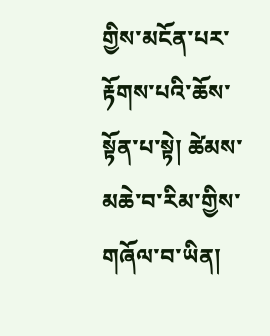གྱིས་མངོན་པར་རྟོགས་པའི་ཆོས་སྟོན་པ་སྟེ། ཚེམས་མཆེ་བ་རིམ་གྱིས་གཞོལ་བ་ཡིན།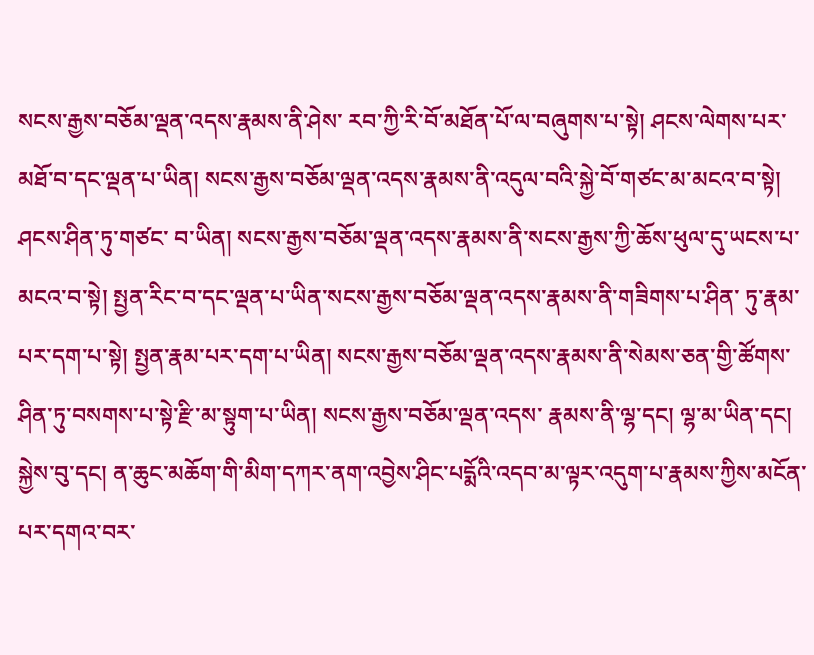སངས་རྒྱས་བཅོམ་ལྡན་འདས་རྣམས་ནི་ཤེས་ རབ་ཀྱི་རི་བོ་མཐོན་པོ་ལ་བཞུགས་པ་སྟེ། ཤངས་ལེགས་པར་མཐོ་བ་དང་ལྡན་པ་ཡིན། སངས་རྒྱས་བཅོམ་ལྡན་འདས་རྣམས་ནི་འདུལ་བའི་སྐྱེ་བོ་གཙང་མ་མངའ་བ་སྟེ། ཤངས་ཤིན་ཏུ་གཙང་ བ་ཡིན། སངས་རྒྱས་བཅོམ་ལྡན་འདས་རྣམས་ནི་སངས་རྒྱས་ཀྱི་ཆོས་ཕུལ་དུ་ཡངས་པ་མངའ་བ་སྟེ། སྤྱན་རིང་བ་དང་ལྡན་པ་ཡིན་སངས་རྒྱས་བཅོམ་ལྡན་འདས་རྣམས་ནི་གཟིགས་པ་ཤིན་ ཏུ་རྣམ་པར་དག་པ་སྟེ། སྤྱན་རྣམ་པར་དག་པ་ཡིན། སངས་རྒྱས་བཅོམ་ལྡན་འདས་རྣམས་ནི་སེམས་ཅན་གྱི་ཚོགས་ཤིན་ཏུ་བསགས་པ་སྟེ་རྫི་མ་སྟུག་པ་ཡིན། སངས་རྒྱས་བཅོམ་ལྡན་འདས་ རྣམས་ནི་ལྷ་དང། ལྷ་མ་ཡིན་དང། སྐྱེས་བུ་དང། ན་ཆུང་མཆོག་གི་མིག་དཀར་ནག་འབྱེས་ཤིང་པདྨོའི་འདབ་མ་ལྟར་འདུག་པ་རྣམས་ཀྱིས་མངོན་པར་དགའ་བར་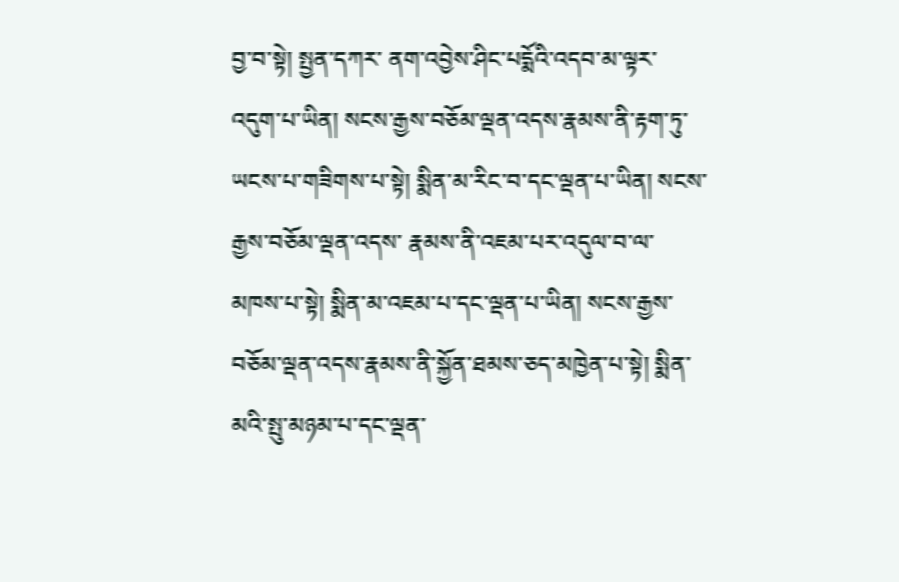བྱ་བ་སྟེ། སྤྱན་དཀར་ ནག་འབྱེས་ཤིང་པདྨོའི་འདབ་མ་ལྟར་འདུག་པ་ཡིན། སངས་རྒྱས་བཅོམ་ལྡན་འདས་རྣམས་ནི་རྟག་ཏུ་ཡངས་པ་གཟིགས་པ་སྟེ། སྨིན་མ་རིང་བ་དང་ལྡན་པ་ཡིན། སངས་རྒྱས་བཅོམ་ལྡན་འདས་ རྣམས་ནི་འཇམ་པར་འདུལ་བ་ལ་མཁས་པ་སྟེ། སྨིན་མ་འཇམ་པ་དང་ལྡན་པ་ཡིན། སངས་རྒྱས་བཅོམ་ལྡན་འདས་རྣམས་ནི་སྐྱོན་ཐམས་ཅད་མཁྱེན་པ་སྟེ། སྨིན་མའི་སྤུ་མཉམ་པ་དང་ལྡན་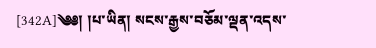[342A]༄༅། །པ་ཡིན། སངས་རྒྱས་བཅོམ་ལྡན་འདས་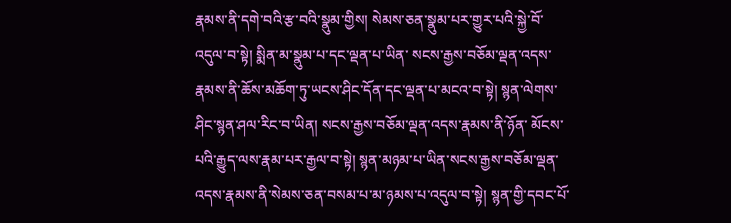རྣམས་ནི་དགེ་བའི་རྩ་བའི་སྣུམ་གྱིས། སེམས་ཅན་སྣུམ་པར་གྱུར་པའི་སྐྱེ་བོ་འདུལ་བ་སྟེ། སྨིན་མ་སྣུམ་པ་དང་ལྡན་པ་ཡིན་ སངས་རྒྱས་བཅོམ་ལྡན་འདས་རྣམས་ནི་ཆོས་མཆོག་ཏུ་ཡངས་ཤིང་དོན་དང་ལྡན་པ་མངའ་བ་སྟེ། སྙན་ལེགས་ཤིང་སྙན་ཤལ་རིང་བ་ཡིན། སངས་རྒྱས་བཅོམ་ལྡན་འདས་རྣམས་ནི་ཉོན་ མོངས་པའི་རྒྱུད་ལས་རྣམ་པར་རྒྱལ་བ་སྟེ། སྙན་མཉམ་པ་ཡིན་སངས་རྒྱས་བཅོམ་ལྡན་འདས་རྣམས་ནི་སེམས་ཅན་བསམ་པ་མ་ཉམས་པ་འདུལ་བ་སྟེ། སྙན་གྱི་དབང་པོ་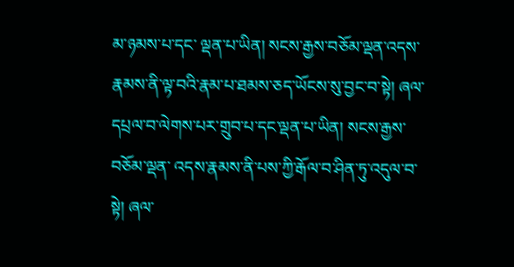མ་ཉམས་པ་དང་ ལྡན་པ་ཡིན། སངས་རྒྱས་བཅོམ་ལྡན་འདས་རྣམས་ནི་ལྟ་བའི་རྣམ་པ་ཐམས་ཅད་ཡོངས་སུ་བྱང་བ་སྟེ། ཞལ་དཔྲལ་བ་ལེགས་པར་གྲུབ་པ་དང་ལྡན་པ་ཡིན། སངས་རྒྱས་བཅོམ་ལྡན་ འདས་རྣམས་ནི་པས་ཀྱི་རྒོལ་བ་ཤིན་ཏུ་འདུལ་བ་སྟེ། ཞལ་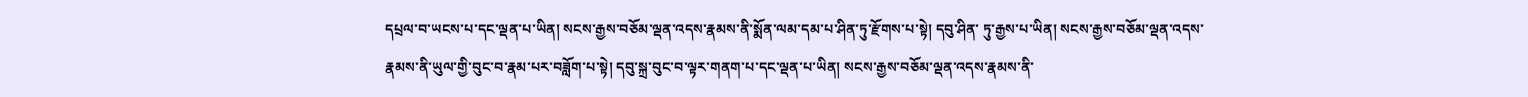དཔྲལ་བ་ཡངས་པ་དང་ལྡན་པ་ཡིན། སངས་རྒྱས་བཅོམ་ལྡན་འདས་རྣམས་ནི་སྨོན་ལམ་དམ་པ་ཤིན་ཏུ་རྫོགས་པ་སྟེ། དབུ་ཤིན་ ཏུ་རྒྱས་པ་ཡིན། སངས་རྒྱས་བཅོམ་ལྡན་འདས་རྣམས་ནི་ཡུལ་གྱི་བུང་བ་རྣམ་པར་བཟློག་པ་སྟེ། དབུ་སྐྲ་བུང་བ་ལྟར་གནག་པ་དང་ལྡན་པ་ཡིན། སངས་རྒྱས་བཅོམ་ལྡན་འདས་རྣམས་ནི་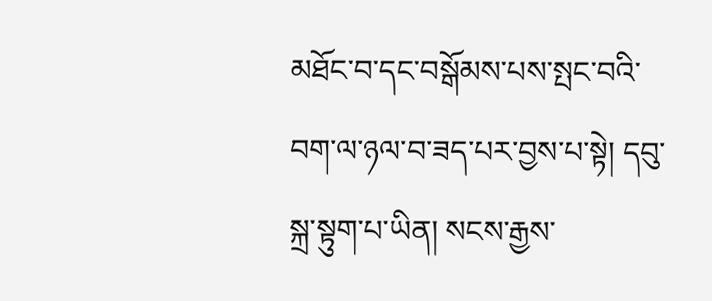མཐོང་བ་དང་བསྒོམས་པས་སྤང་བའི་བག་ལ་ཉལ་བ་ཟད་པར་བྱས་པ་སྟེ། དབུ་སྐྲ་སྟུག་པ་ཡིན། སངས་རྒྱས་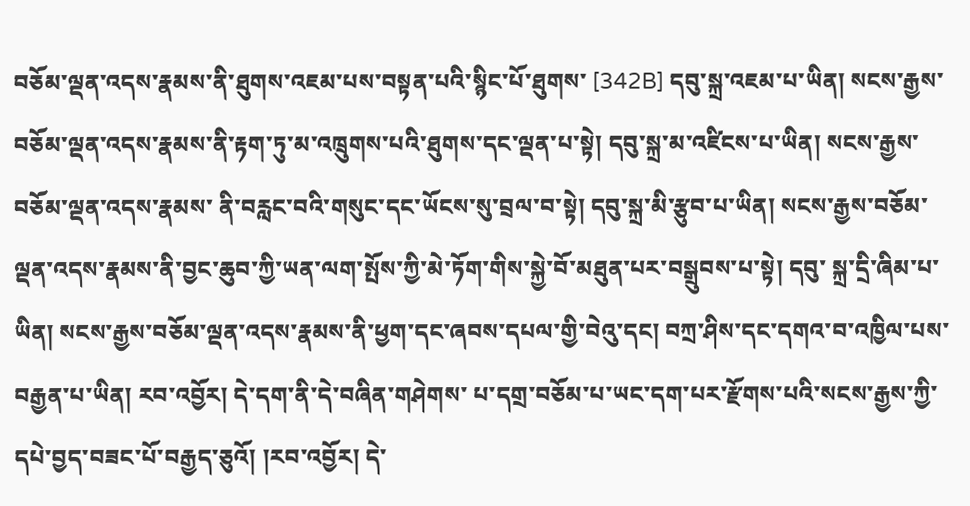བཅོམ་ལྡན་འདས་རྣམས་ནི་ཐུགས་འཇམ་པས་བསྟན་པའི་སྙིང་པོ་ཐུགས་ [342B] དབུ་སྐྲ་འཇམ་པ་ཡིན། སངས་རྒྱས་བཅོམ་ལྡན་འདས་རྣམས་ནི་རྟག་ཏུ་མ་འཁྲུགས་པའི་ཐུགས་དང་ལྡན་པ་སྟེ། དབུ་སྐྲ་མ་འཛིངས་པ་ཡིན། སངས་རྒྱས་བཅོམ་ལྡན་འདས་རྣམས་ ནི་བརླང་བའི་གསུང་དང་ཡོངས་སུ་བྲལ་བ་སྟེ། དབུ་སྐྲ་མི་རྩུབ་པ་ཡིན། སངས་རྒྱས་བཅོམ་ལྡན་འདས་རྣམས་ནི་བྱང་ཆུབ་ཀྱི་ཡན་ལག་སྤོས་ཀྱི་མེ་ཏོག་གིས་སྐྱེ་བོ་མཐུན་པར་བསྒྲུབས་པ་སྟེ། དབུ་ སྐྲ་དྲི་ཞིམ་པ་ཡིན། སངས་རྒྱས་བཅོམ་ལྡན་འདས་རྣམས་ནི་ཕྱག་དང་ཞབས་དཔལ་གྱི་བེའུ་དང། བཀྲ་ཤིས་དང་དགའ་བ་འཁྱིལ་པས་བརྒྱན་པ་ཡིན། རབ་འབྱོར། དེ་དག་ནི་དེ་བཞིན་གཤེགས་ པ་དགྲ་བཅོམ་པ་ཡང་དག་པར་རྫོགས་པའི་སངས་རྒྱས་ཀྱི་དཔེ་བྱད་བཟང་པོ་བརྒྱད་ཅུའོ། །རབ་འབྱོར། དེ་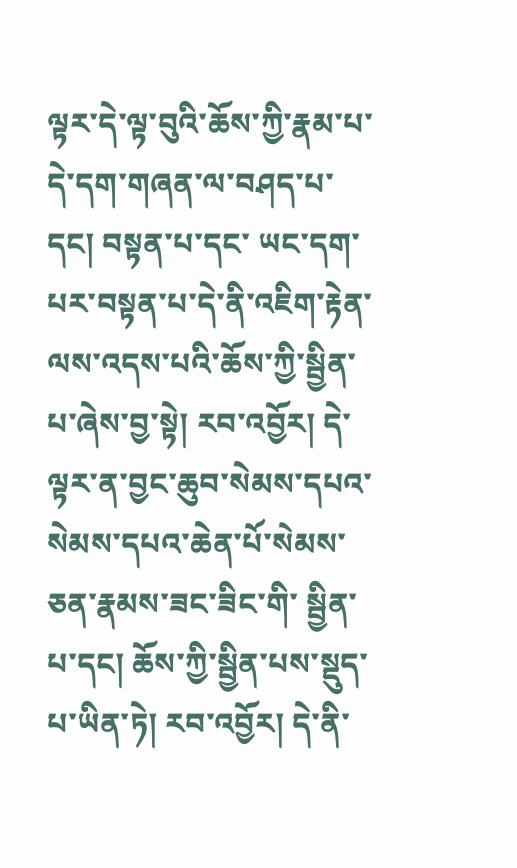ལྟར་དེ་ལྟ་བུའི་ཆོས་ཀྱི་རྣམ་པ་དེ་དག་གཞན་ལ་བཤད་པ་དང། བསྟན་པ་དང་ ཡང་དག་པར་བསྟན་པ་དེ་ནི་འཇིག་རྟེན་ལས་འདས་པའི་ཆོས་ཀྱི་སྦྱིན་པ་ཞེས་བྱ་སྟེ། རབ་འབྱོར། དེ་ལྟར་ན་བྱང་ཆུབ་སེམས་དཔའ་སེམས་དཔའ་ཆེན་པོ་སེམས་ཅན་རྣམས་ཟང་ཟིང་གི་ སྦྱིན་པ་དང། ཆོས་ཀྱི་སྦྱིན་པས་སྡུད་པ་ཡིན་ཏེ། རབ་འབྱོར། དེ་ནི་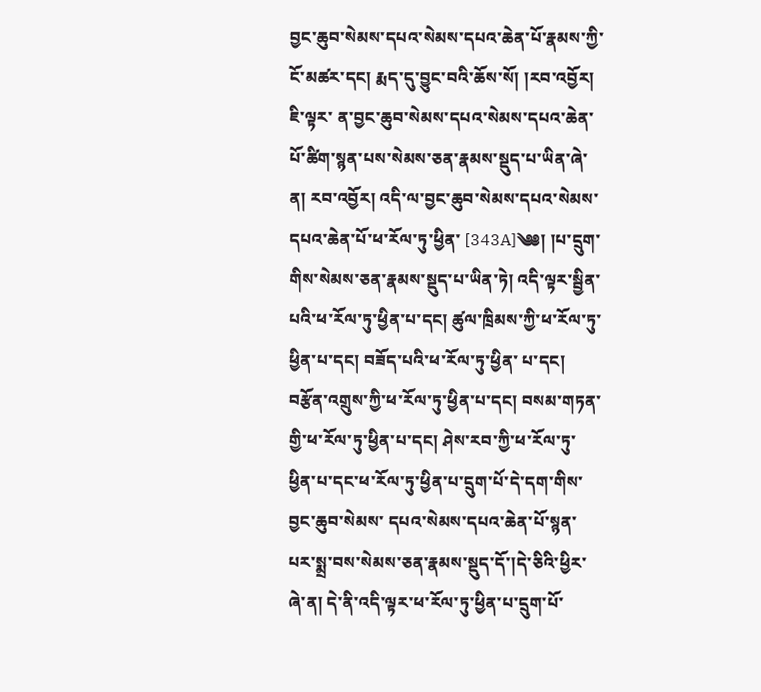བྱང་ཆུབ་སེམས་དཔའ་སེམས་དཔའ་ཆེན་པོ་རྣམས་ཀྱི་ངོ་མཚར་དང། རྨད་དུ་བྱུང་བའི་ཆོས་སོ། །རབ་འབྱོར། ཇི་ལྟར་ ན་བྱང་ཆུབ་སེམས་དཔའ་སེམས་དཔའ་ཆེན་པོ་ཚིག་སྙན་པས་སེམས་ཅན་རྣམས་སྡུད་པ་ཡིན་ཞེ་ན། རབ་འབྱོར། འདི་ལ་བྱང་ཆུབ་སེམས་དཔའ་སེམས་དཔའ་ཆེན་པོ་ཕ་རོལ་ཏུ་ཕྱིན་ [343A]༄༅། །པ་དྲུག་གིས་སེམས་ཅན་རྣམས་སྡུད་པ་ཡིན་ཏེ། འདི་ལྟར་སྦྱིན་པའི་ཕ་རོལ་ཏུ་ཕྱིན་པ་དང། ཚུལ་ཁྲིམས་ཀྱི་ཕ་རོལ་ཏུ་ཕྱིན་པ་དང། བཟོད་པའི་ཕ་རོལ་ཏུ་ཕྱིན་ པ་དང། བརྩོན་འགྲུས་ཀྱི་ཕ་རོལ་ཏུ་ཕྱིན་པ་དང། བསམ་གཏན་གྱི་ཕ་རོལ་ཏུ་ཕྱིན་པ་དང། ཤེས་རབ་ཀྱི་ཕ་རོལ་ཏུ་ཕྱིན་པ་དང་ཕ་རོལ་ཏུ་ཕྱིན་པ་དྲུག་པོ་དེ་དག་གིས་བྱང་ཆུབ་སེམས་ དཔའ་སེམས་དཔའ་ཆེན་པོ་སྙན་པར་སྨྲ་བས་སེམས་ཅན་རྣམས་སྡུད་དོ་།དེ་ཅིའི་ཕྱིར་ཞེ་ན། དེ་ནི་འདི་ལྟར་ཕ་རོལ་ཏུ་ཕྱིན་པ་དྲུག་པོ་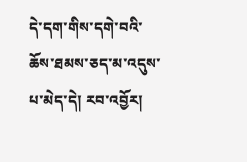དེ་དག་གིས་དགེ་བའི་ཆོས་ཐམས་ཅད་མ་འདུས་ པ་མེད་དེ། རབ་འབྱོར།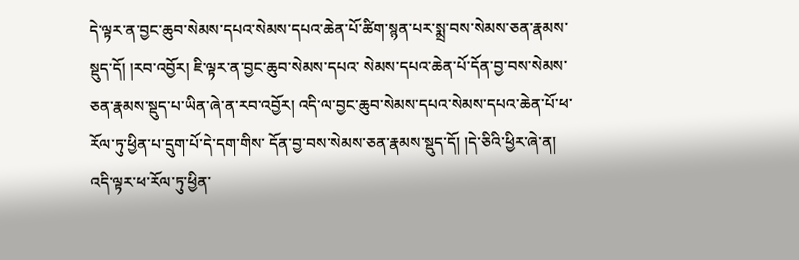དེ་ལྟར་ན་བྱང་ཆུབ་སེམས་དཔའ་སེམས་དཔའ་ཆེན་པོ་ཚིག་སྙན་པར་སྨྲ་བས་སེམས་ཅན་རྣམས་སྡུད་དོ། །རབ་འབྱོར། ཇི་ལྟར་ན་བྱང་ཆུབ་སེམས་དཔའ་ སེམས་དཔའ་ཆེན་པོ་དོན་བྱ་བས་སེམས་ཅན་རྣམས་སྡུད་པ་ཡིན་ཞེ་ན་རབ་འབྱོར། འདི་ལ་བྱང་ཆུབ་སེམས་དཔའ་སེམས་དཔའ་ཆེན་པོ་ཕ་རོལ་ཏུ་ཕྱིན་པ་དྲུག་པོ་དེ་དག་གིས་ དོན་བྱ་བས་སེམས་ཅན་རྣམས་སྡུད་དོ། །དེ་ཅིའི་ཕྱིར་ཞེ་ན། འདི་ལྟར་ཕ་རོལ་ཏུ་ཕྱིན་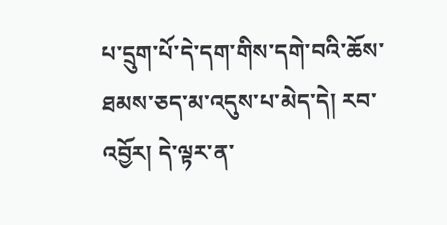པ་དྲུག་པོ་དེ་དག་གིས་དགེ་བའི་ཆོས་ཐམས་ཅད་མ་འདུས་པ་མེད་དེ། རབ་འབྱོར། དེ་ལྟར་ན་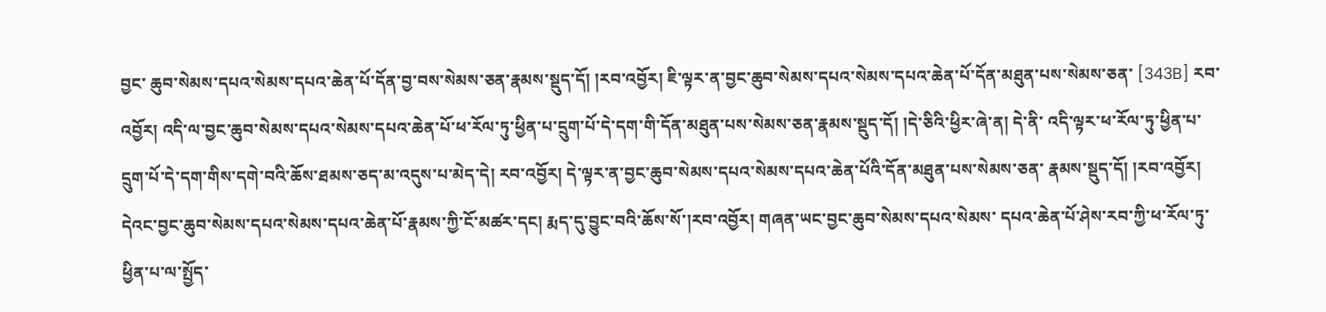བྱང་ ཆུབ་སེམས་དཔའ་སེམས་དཔའ་ཆེན་པོ་དོན་བྱ་བས་སེམས་ཅན་རྣམས་སྡུད་དོ། །རབ་འབྱོར། ཇི་ལྟར་ན་བྱང་ཆུབ་སེམས་དཔའ་སེམས་དཔའ་ཆེན་པོ་དོན་མཐུན་པས་སེམས་ཅན་ [343B] རབ་འབྱོར། འདི་ལ་བྱང་ཆུབ་སེམས་དཔའ་སེམས་དཔའ་ཆེན་པོ་ཕ་རོལ་ཏུ་ཕྱིན་པ་དྲུག་པོ་དེ་དག་གི་དོན་མཐུན་པས་སེམས་ཅན་རྣམས་སྡུད་དོ། །དེ་ཅིའི་ཕྱིར་ཞེ་ན། དེ་ནི་ འདི་ལྟར་ཕ་རོལ་ཏུ་ཕྱིན་པ་དྲུག་པོ་དེ་དག་གིས་དགེ་བའི་ཆོས་ཐམས་ཅད་མ་འདུས་པ་མེད་དེ། རབ་འབྱོར། དེ་ལྟར་ན་བྱང་ཆུབ་སེམས་དཔའ་སེམས་དཔའ་ཆེན་པོའི་དོན་མཐུན་པས་སེམས་ཅན་ རྣམས་སྡུད་དོ། །རབ་འབྱོར། དེའང་བྱང་ཆུབ་སེམས་དཔའ་སེམས་དཔའ་ཆེན་པོ་རྣམས་ཀྱི་ངོ་མཚར་དང། རྨད་དུ་བྱུང་བའི་ཆོས་སོ་།རབ་འབྱོར། གཞན་ཡང་བྱང་ཆུབ་སེམས་དཔའ་སེམས་ དཔའ་ཆེན་པོ་ཤེས་རབ་ཀྱི་ཕ་རོལ་ཏུ་ཕྱིན་པ་ལ་སྤྱོད་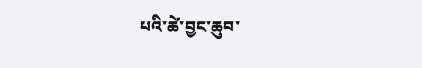པའི་ཚེ་བྱང་ཆུབ་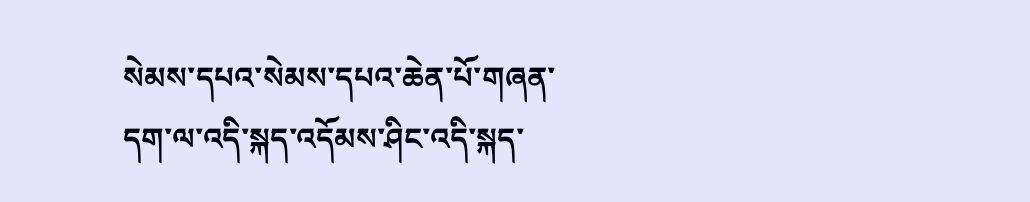སེམས་དཔའ་སེམས་དཔའ་ཆེན་པོ་གཞན་དག་ལ་འདི་སྐད་འདོམས་ཤིང་འདི་སྐད་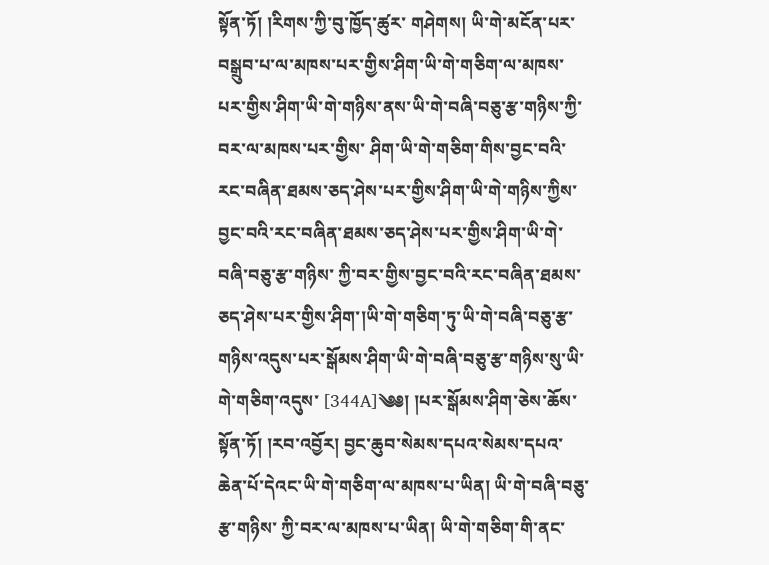སྟོན་ཏོ། །རིགས་ཀྱི་བུ་ཁྱོད་ཚུར་ གཤེགས། ཡི་གེ་མངོན་པར་བསྒྲུབ་པ་ལ་མཁས་པར་གྱིས་ཤིག་ཡི་གེ་གཅིག་ལ་མཁས་པར་གྱིས་ཤིག་ཡི་གེ་གཉིས་ནས་ཡི་གེ་བཞི་བཅུ་རྩ་གཉིས་ཀྱི་བར་ལ་མཁས་པར་གྱིས་ ཤིག་ཡི་གེ་གཅིག་གིས་བྱང་བའི་རང་བཞིན་ཐམས་ཅད་ཤེས་པར་གྱིས་ཤིག་ཡི་གེ་གཉིས་ཀྱིས་བྱང་བའི་རང་བཞིན་ཐམས་ཅད་ཤེས་པར་གྱིས་ཤིག་ཡི་གེ་བཞི་བཅུ་རྩ་གཉིས་ ཀྱི་བར་གྱིས་བྱང་བའི་རང་བཞིན་ཐམས་ཅད་ཤེས་པར་གྱིས་ཤིག་།ཡི་གེ་གཅིག་ཏུ་ཡི་གེ་བཞི་བཅུ་རྩ་གཉིས་འདུས་པར་སྒོམས་ཤིག་ཡི་གེ་བཞི་བཅུ་རྩ་གཉིས་སུ་ཡི་གེ་གཅིག་འདུས་ [344A]༄༅། །པར་སྒོམས་ཤིག་ཅེས་ཆོས་སྟོན་ཏོ། །རབ་འབྱོར། བྱང་ཆུབ་སེམས་དཔའ་སེམས་དཔའ་ཆེན་པོ་དེའང་ཡི་གེ་གཅིག་ལ་མཁས་པ་ཡིན། ཡི་གེ་བཞི་བཅུ་རྩ་གཉིས་ ཀྱི་བར་ལ་མཁས་པ་ཡིན། ཡི་གེ་གཅིག་གི་ནང་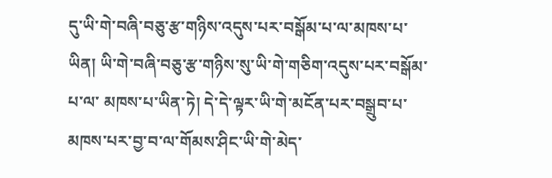དུ་ཡི་གེ་བཞི་བཅུ་རྩ་གཉིས་འདུས་པར་བསྒོམ་པ་ལ་མཁས་པ་ཡིན། ཡི་གེ་བཞི་བཅུ་རྩ་གཉིས་སུ་ཡི་གེ་གཅིག་འདུས་པར་བསྒོམ་པ་ལ་ མཁས་པ་ཡིན་ཏེ། དེ་དེ་ལྟར་ཡི་གེ་མངོན་པར་བསྒྲུབ་པ་མཁས་པར་བྱ་བ་ལ་གོམས་ཤིང་ཡི་གེ་མེད་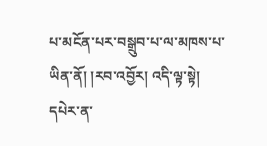པ་མངོན་པར་བསྒྲུབ་པ་ལ་མཁས་པ་ཡིན་ནོ། །རབ་འབྱོར། འདི་ལྟ་སྟེ། དཔེར་ན་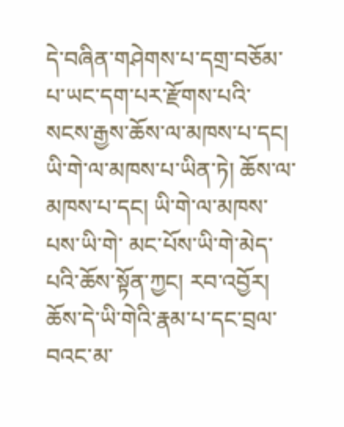དེ་བཞིན་གཤེགས་པ་དགྲ་བཅོམ་པ་ཡང་དག་པར་རྫོགས་པའི་སངས་རྒྱས་ཆོས་ལ་མཁས་པ་དང། ཡི་གེ་ལ་མཁས་པ་ཡིན་ཏེ། ཆོས་ལ་མཁས་པ་དང། ཡི་གེ་ལ་མཁས་པས་ཡི་གེ་ མང་པོས་ཡི་གེ་མེད་པའི་ཆོས་སྟོན་ཀྱང། རབ་འབྱོར། ཆོས་དེ་ཡི་གེའི་རྣམ་པ་དང་བྲལ་བའང་མ་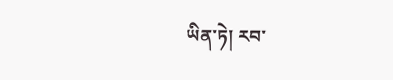ཡིན་ཏེ། རབ་